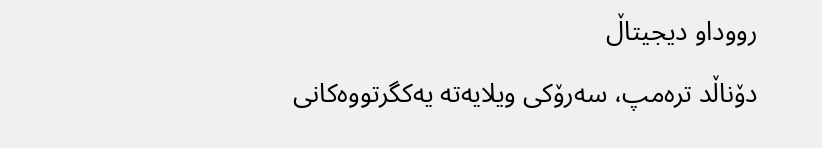رووداو دیجیتاڵ
دۆناڵد ترەمپ، سەرۆکی ویلایەتە یەکگرتووەکانی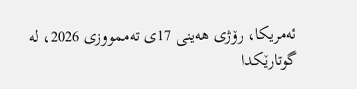ئەمریکا، رۆژی هەینی 17ی تەممووزی 2026، لە گوتارێکدا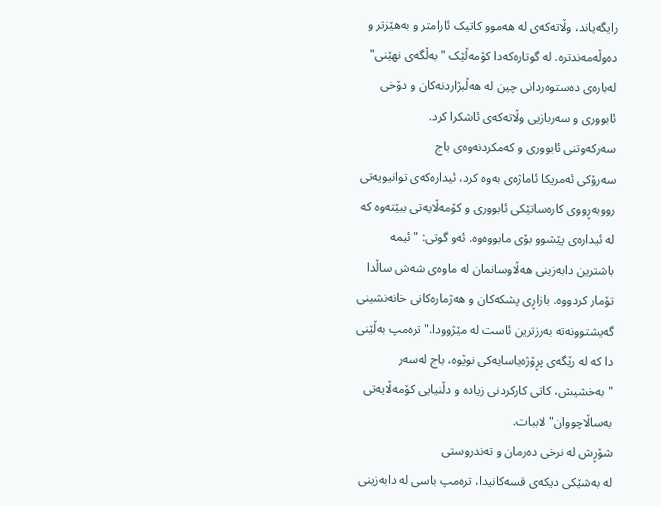رایگەیاند، وڵاتەکەی لە هەموو کاتیک ئارامتر و بەهێزتر و دەوڵەمەندترە. لە گوتارەکەدا کۆمەڵێک "بەڵگەی نهێنی" لەبارەی دەستوەردانی چین لە هەڵبژاردنەکان و دۆخی ئابووری و سەربازیی وڵاتەکەی ئاشکرا کرد.
سەرکەوتنی ئابووری و کەمکردنەوەی باج
سەرۆکی ئەمریکا ئاماژەی بەوە کرد، ئیدارەکەی توانیویەتی رووبەڕووی کارەساتێکی ئابووری و کۆمەڵایەتی ببێتەوە کە لە ئیدارەی پێشوو بۆی مابووەوە. ئەو گوتی: "ئیمە باشترین دابەزینی هەڵاوسانمان لە ماوەی شەش ساڵدا تۆمار کردووە. بازاڕی پشکەکان و هەژمارەکانی خانەنشینی گەیشتوونەتە بەرزترین ئاست لە مێژوودا." ترەمپ بەڵێنی دا کە لە رێگەی پڕۆژەیاسایەکی نوێوە، باج لەسەر "بەخشیش، کاتی کارکردنی زیادە و دڵنیایی کۆمەڵایەتی بەساڵاچووان" لاببات.
شۆڕش لە نرخی دەرمان و تەندروستی
لە بەشێکی دیکەی قسەکانیدا، ترەمپ باسی لە دابەزینی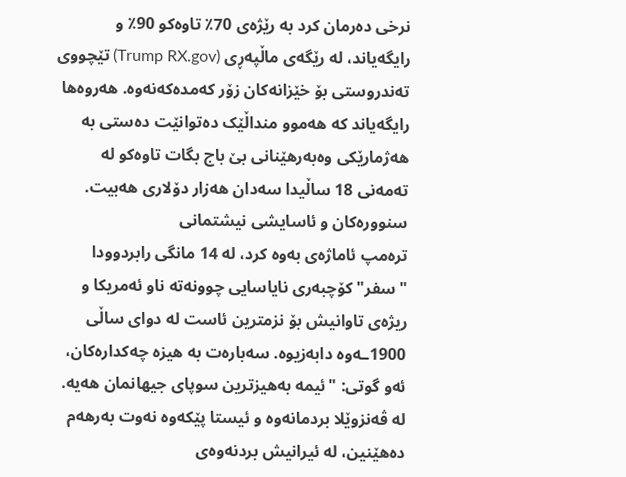نرخی دەرمان کرد بە رێژەی 70٪ تاوەکو 90٪ و رایگەیاند، لە رێگەی ماڵپەڕی (Trump RX.gov) تێچووی تەندروستی بۆ خێزانەکان زۆر کەمدەکەنەوە. هەروەها رایگەیاند کە هەموو منداڵێک دەتوانێت دەستی بە هەژمارێکی وەبەرهێنانی بێ باج بگات تاوەکو لە تەمەنی 18 ساڵیدا سەدان هەزار دۆلاری هەبیت.
سنوورەکان و ئاسایشی نیشتمانی
ترەمپ ئاماژەی بەوە کرد، لە 14 مانگی رابردوودا "سفر" کۆچبەری نایاسایی چوونەتە ناو ئەمریکا و ریژەی تاوانیش بۆ نزمترین ئاست لە دوای ساڵی 1900ـەوە دابەزیوە. سەبارەت بە هیزە چەکدارەکان، ئەو گوتی: "ئیمە بەهیزترین سوپای جیهانمان هەیە. لە ڤەنزوێلا بردمانەوە و ئیستا پێکەوە نەوت بەرهەم دەهێنین، لە ئیرانیش بردنەوەی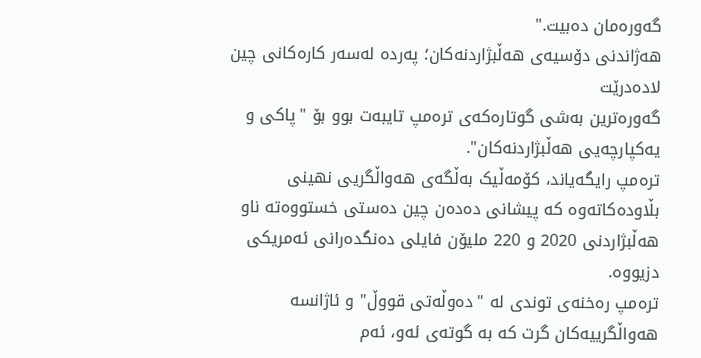گەورەمان دەبیت."
هەژاندنی دۆسیەی هەڵبژاردنەکان؛ پەردە لەسەر کارەکانی چین لادەدرێت
گەورەترین بەشی گوتارەکەی ترەمپ تایبەت بوو بۆ "پاکی و یەکپارچەیی هەڵبژاردنەکان".
ترەمپ رایگەیاند، کۆمەڵیک بەڵگەی هەواڵگریی نهینی بڵاودەکاتەوە کە پیشانی دەدەن چین دەستی خستووەتە ناو هەڵبژاردنی 2020 و 220 ملیۆن فایلی دەنگدەرانی ئەمریکی دزیووە.
ترەمپ رەخنەی توندی لە "دەوڵەتی قووڵ" و ئاژانسە هەواڵگرییەکان گرت کە بە گوتەی ئەو، ئەم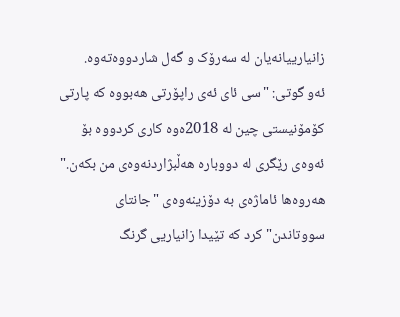زانیارییانەیان لە سەرۆک و گەل شاردووەتەوە.
ئەو گوتی: "سی ئای ئەی راپۆرتی هەبووە کە پارتی کۆمۆنیستی چین لە 2018ەوە کاری کردووە بۆ ئەوەی رێگری لە دووبارە هەڵبژاردنەوەی من بکەن." هەروەها ئاماژەی بە دۆزینەوەی "جانتای سووتاندن" کرد کە تێیدا زانیاریی گرنگ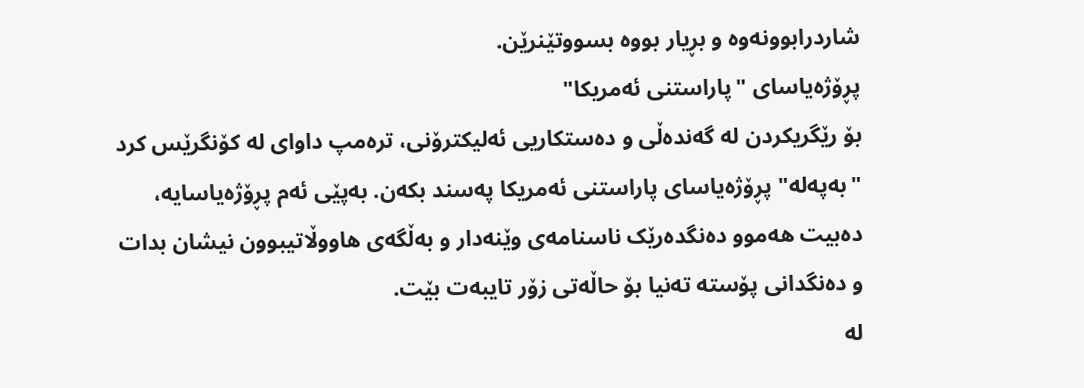شاردرابوونەوە و بڕیار بووە بسووتێنرێن.
پڕۆژەیاسای "پاراستنی ئەمریکا"
بۆ رێگریکردن لە گەندەڵی و دەستکاریی ئەلیکترۆنی، ترەمپ داوای لە کۆنگرێس کرد "بەپەلە" پڕۆژەیاسای پاراستنی ئەمریکا پەسند بکەن. بەپێی ئەم پڕۆژەیاسایە، دەبیت هەموو دەنگدەرێک ناسنامەی وێنەدار و بەڵگەی هاووڵاتیبوون نیشان بدات و دەنگدانی پۆستە تەنیا بۆ حاڵەتی زۆر تایبەت بێت.
لە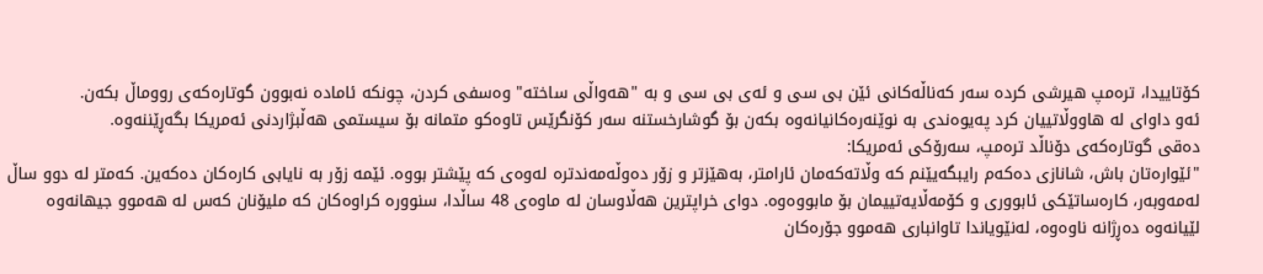کۆتاییدا، ترەمپ هیرشی کردە سەر کەناڵەکانی ئێن بی سی و ئەی بی سی و بە "هەواڵی ساختە" وەسفی کردن، چونکە ئامادە نەبوون گوتارەکەی رووماڵ بکەن.
ئەو داوای لە هاووڵاتییان کرد پەیوەندی بە نوێنەرەکانیانەوە بکەن بۆ گوشارخستنە سەر کۆنگرێس تاوەکو متمانە بۆ سیستمی هەڵبژاردنی ئەمریکا بگەڕێننەوە.
دەقی گوتارەکەی دۆناڵد ترەمپ، سەرۆکی ئەمریکا:
"ئێوارەتان باش، شانازی دەکەم رایبگەیێنم کە وڵاتەکەمان ئارامتر، بەهێزتر و زۆر دەوڵەمەندترە لەوەی کە پێشتر بووە. ئێمە زۆر بە نایابی کارەکان دەکەین. کەمتر لە دوو ساڵ لەمەوبەر، کارەساتێکی ئابووری و کۆمەڵایەتییمان بۆ مابووەوە. دوای خراپترین هەڵاوسان لە ماوەی 48 ساڵدا، سنوورە کراوەکان کە ملیۆنان کەس لە هەموو جیهانەوە لێیانەوە دەڕژانە ناوەوە، لەنێویاندا تاوانباری هەموو جۆرەکان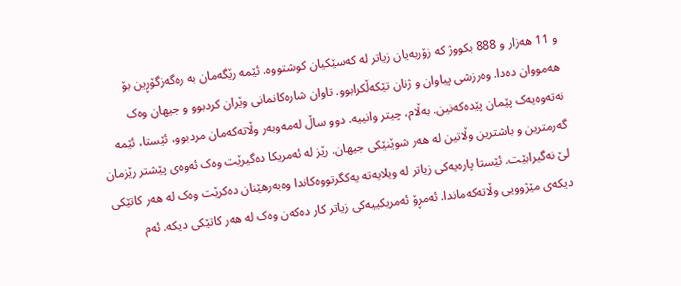و 11 هەزار و 888 بکووژ کە زۆربەیان زیاتر لە کەسێکیان کوشتووە. ئێمە رێگەمان بە رەگەزگۆڕین بۆ هەمووان دەدا. وەرزشی پیاوان و ژنان تێکەڵکرابوو. تاوان شارەکانمانی وێران کردبوو و جیهان وەک نەتەوەیەک پێمان پێدەکەنین. بەڵام، چیتر وانییە. دوو ساڵ لەمەوبەر وڵاتەکەمان مردبوو، ئێستا، ئێمە گەرمترین و باشترین وڵاتین لە هەر شوێنێکی جیهان. رێز لە ئەمریکا دەگیرێت وەک ئەوەی پێشتر رێزمان لێ نەگیرابێت. ئێستا پارەیەکی زیاتر لە ویلایەتە یەکگرتووەکاندا وەبەرهێنان دەکرێت وەک لە هەر کاتێکی دیکەی مێژوویی وڵاتەکەماندا. ئەمڕۆ ئەمریکییەکی زیاتر کار دەکەن وەک لە هەر کاتێکی دیکە. ئەم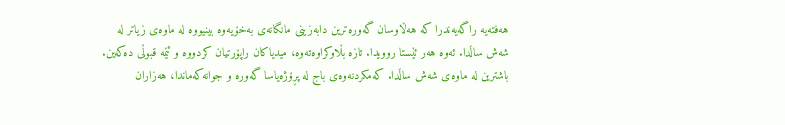هەفتەیە راگەیەندرا کە هەڵاوسان گەورەترین دابەزینی مانگانەی بەخۆیەوە بینیووە لە ماوەی زیاتر لە شەش ساڵدا. ئەوە هەر ئێستا روویدا. تازە بڵاوکراوەتەوە، میدیاکان راپۆرتیان کردووە و ئێمە قبوڵی دەکەین. باشترین لە ماوەی شەش ساڵدا. کەمکردنەوەی باج لە پڕۆژەیاسا گەورە و جوانەکەماندا، هەزاران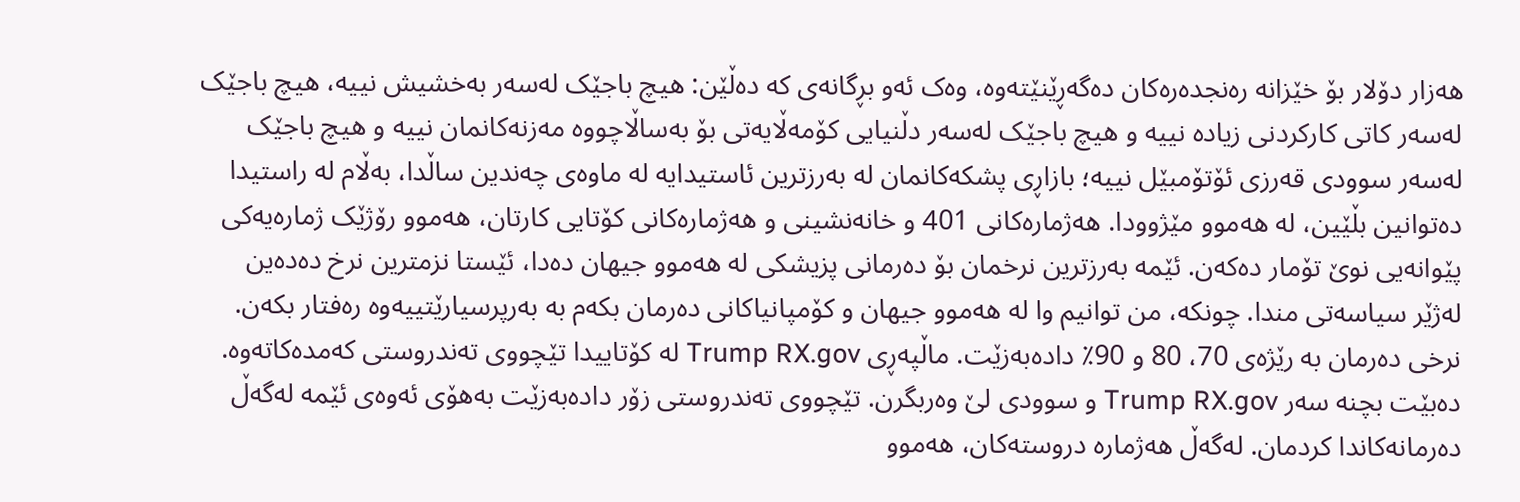هەزار دۆلار بۆ خێزانە رەنجدەرەکان دەگەڕێنێتەوە، وەک ئەو بڕگانەی کە دەڵێن: هیچ باجێک لەسەر بەخشیش نییە، هیچ باجێک لەسەر کاتی کارکردنی زیادە نییە و هیچ باجێک لەسەر دڵنیایی کۆمەڵایەتی بۆ بەساڵاچووە مەزنەکانمان نییە و هیچ باجێک لەسەر سوودی قەرزی ئۆتۆمبێل نییە؛ بازاڕی پشکەکانمان لە بەرزترین ئاستیدایە لە ماوەی چەندین ساڵدا، بەڵام لە راستیدا دەتوانین بڵێین، لە هەموو مێژوودا. هەژمارەکانی 401 و خانەنشینی و هەژمارەکانی کۆتایی کارتان، هەموو رۆژێک ژمارەیەکی پێوانەیی نوێ تۆمار دەکەن. ئێمە بەرزترین نرخمان بۆ دەرمانی پزیشکی لە هەموو جیهان دەدا، ئێستا نزمترین نرخ دەدەین لەژێر سیاسەتی مندا. چونکە، من توانیم وا لە هەموو جیهان و کۆمپانیاکانی دەرمان بکەم بە بەرپرسیارێتییەوە رەفتار بکەن. نرخی دەرمان بە رێژەی 70، 80 و 90٪ دادەبەزێت. ماڵپەڕی Trump RX.gov لە کۆتاییدا تێچووی تەندروستی کەمدەکاتەوە. دەبێت بچنە سەر Trump RX.gov و سوودی لێ وەربگرن. تێچووی تەندروستی زۆر دادەبەزێت بەهۆی ئەوەی ئێمە لەگەڵ دەرمانەکاندا کردمان. لەگەڵ هەژمارە دروستەکان، هەموو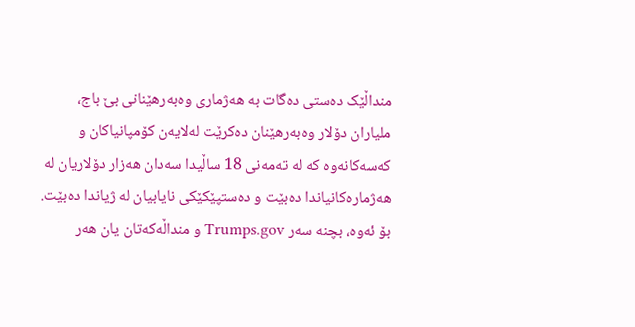منداڵێک دەستی دەگات بە هەژماری وەبەرهێنانی بێ باج، ملیاران دۆلار وەبەرهێنان دەکرێت لەلایەن کۆمپانیاکان و کەسەکانەوە کە لە تەمەنی 18 ساڵیدا سەدان هەزار دۆلاریان لە هەژمارەکانیاندا دەبێت و دەستپێکێکی نایابیان لە ژیاندا دەبێت. بۆ ئەوە، بچنە سەر Trumps.gov و منداڵەکەتان یان هەر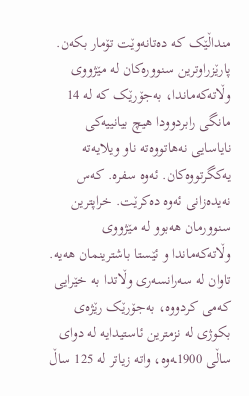منداڵێک کە دەتانەوێت تۆمار بکەن. پارێزراوترین سنوورەکان لە مێژووی وڵاتەکەماندا، بەجۆرێک کە لە 14 مانگی رابردوودا هیچ بیانییەکی نایاسایی نەهاتووەتە ناو ویلایەتە یەکگرتووەکان. ئەوە سفرە. کەس نەیدەزانی ئەوە دەکرێت. خراپترین سنوورمان هەبوو لە مێژووی وڵاتەکەماندا و ئێستا باشترینمان هەیە. تاوان لە سەرانسەری وڵاتدا بە خێرایی کەمی کردووە، بەجۆرێک رێژەی بکوژی لە نزمترین ئاستیدایە لە دوای ساڵی 1900ـەوە، واتە زیاتر لە 125 ساڵ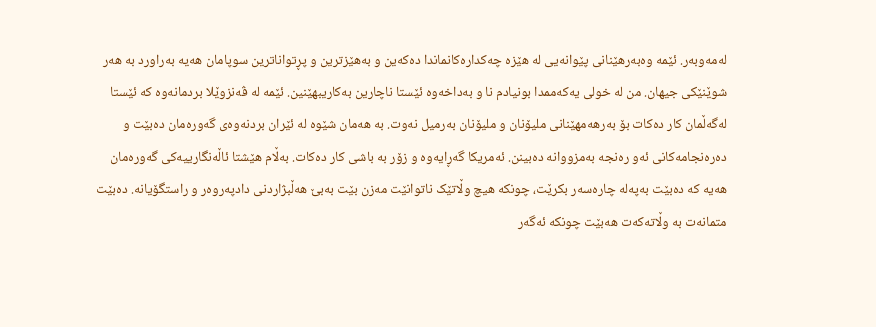لەمەوبەر. ئێمە وەبەرهێنانی پێوانەیی لە هێزە چەکدارەکانماندا دەکەین و بەهێزترین و پڕتواناترین سوپامان هەیە بەراورد بە هەر شوێنێکی جیهان. من لە خولی یەکەممدا بونیادم نا و بەداخەوە ئێستا ناچارین بەکاریبهێنین. ئێمە لە ڤەنزوێلا بردمانەوە کە ئێستا لەگەڵمان کار دەکات بۆ بەرهەمهێنانی ملیۆنان و ملیۆنان بەرمیل نەوت. بە هەمان شێوە لە ئێران بردنەوەی گەورەمان دەبێت و دەرەنجامەکانی ئەو رەنجە بەمزووانە دەبینن. ئەمریکا گەڕایەوە و زۆر بە باشی کار دەکات. بەڵام هێشتا ئاڵەنگارییەکی گەورەمان هەیە کە دەبێت بەپەلە چارەسەر بکرێت، چونکە هیچ وڵاتێک ناتوانێت مەزن بێت بەبێ هەڵبژاردنی دادپەروەر و راستگۆیانە. دەبێت متمانەت بە وڵاتەکەت هەبێت چونکە ئەگەر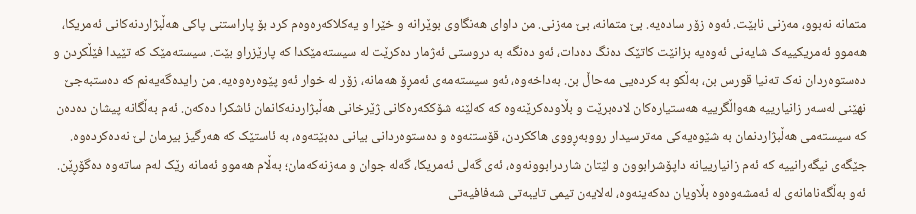متمانە نەبوو، مەزنی نابێت. ئەوە زۆر سادەیە. بێ متمانە، بێ مەزنی. من داوای هەنگاوی بوێرانە و خێرا و یەکلاکەرەوەم کرد بۆ پاراستنی پاکی هەڵبژاردنەکانی ئەمریکا، هەموو ئەمریکییەک شایەنی ئەوەیە بزانێت کاتێک دەنگ دەدات، ئەو دەنگە بە دروستی ئەژمار دەکرێت لە سیستەمێکدا کە پارێزراو بێت. سیستەمێک کە تێیدا فێڵکردن و دەستوەردان نەک تەنیا قورس بن، بەڵکو بە کردەیی مەحاڵ بن. بەداخەوە، ئەو سیستەمەی ئەمڕۆ هەمانە، زۆر لە خوار ئەو پێوەرەوەیە. من رایدەگەیەنم کە دەستبەجێ نهێنی لەسەر زانیارییە هەواڵگرییە هەستیارەکان لادەبرێت و بڵاودەکرێنەوە کە کەلێنە شۆککەرەکانی ژێرخانی هەڵبژاردنەکانمان ئاشکرا دەکەن. ئەم بەڵگانە پیشان دەدەن کە سیستەمی هەڵبژاردنمان بە شێوەیەکی مەترسیدار رووبەڕووی هاککردن، قۆستنەوە و دەستوەردانی بیانی دەبێتەوە، بە ئاستێک کە هەرگیز بیرمان لێ نەدەکردەوە. جێگەی نیگەرانییە کە ئەم زانیارییانە داپۆشرابوون و لێتان شاردرابوونەوە، ئەی گەلی ئەمریکا، گەلە جوان و مەزنەکەمان؛ بەڵام هەموو ئەمانە رێک لەم ساتەوە دەگۆڕێن. ئەو بەڵگەنامانەی لە ئەمشەوەوە بڵاویان دەکەینەوە، لەلایەن تیمی تایبەتی شەفافیەتی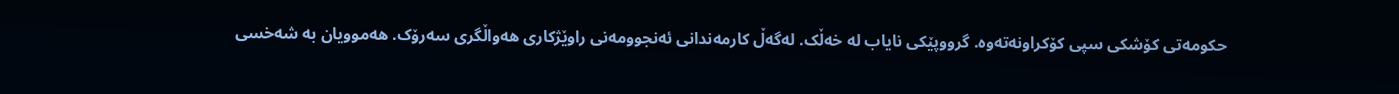حکومەتی کۆشکی سپی کۆکراونەتەوە. گرووپێکی نایاب لە خەڵک. لەگەڵ کارمەندانی ئەنجوومەنی راوێژکاری هەواڵگری سەرۆک. هەموویان بە شەخسی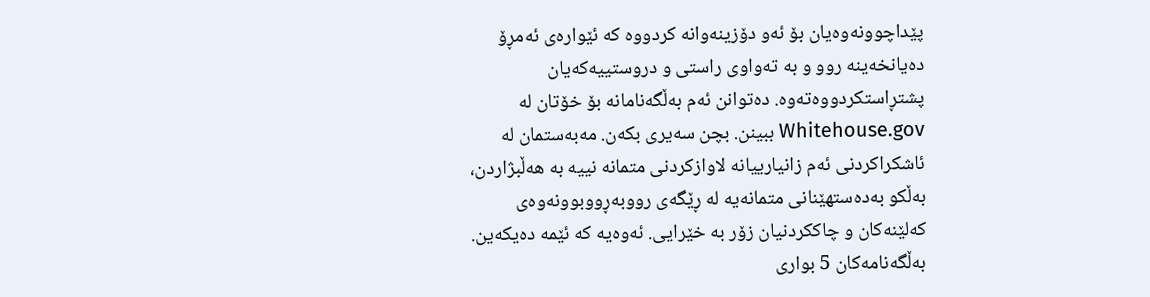پێداچوونەوەیان بۆ ئەو دۆزینەوانە کردووە کە ئێوارەی ئەمڕۆ دەیانخەینە روو و بە تەواوی راستی و دروستییەکەیان پشتڕاستکردووەتەوە. دەتوانن ئەم بەڵگەنامانە بۆ خۆتان لە Whitehouse.gov ببینن. بچن سەیری بکەن. مەبەستمان لە ئاشکراکردنی ئەم زانیارییانە لاوازکردنی متمانە نییە بە هەڵبژاردن، بەڵکو بەدەستهێنانی متمانەیە لە ڕێگەی رووبەڕووبوونەوەی کەلێنەکان و چاککردنیان زۆر بە خێرایی. ئەوەیە کە ئێمە دەیکەین. بەڵگەنامەکان 5 بواری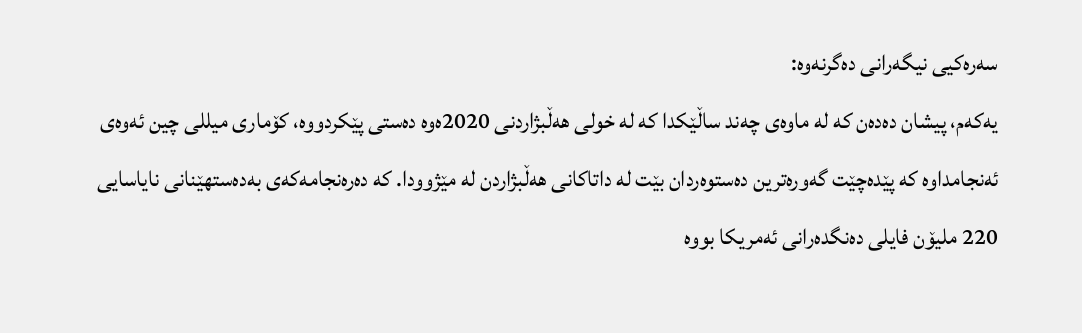سەرەکیی نیگەرانی دەگرنەوە:
یەکەم، پیشان دەدەن کە لە ماوەی چەند ساڵێکدا کە لە خولی هەڵبژاردنی 2020ەوە دەستی پێکردووە، کۆماری میللی چین ئەوەی ئەنجامداوە کە پێدەچێت گەورەترین دەستوەردان بێت لە داتاکانی هەڵبژاردن لە مێژوودا. کە دەرەنجامەکەی بەدەستهێنانی نایاسایی 220 ملیۆن فایلی دەنگدەرانی ئەمریکا بووە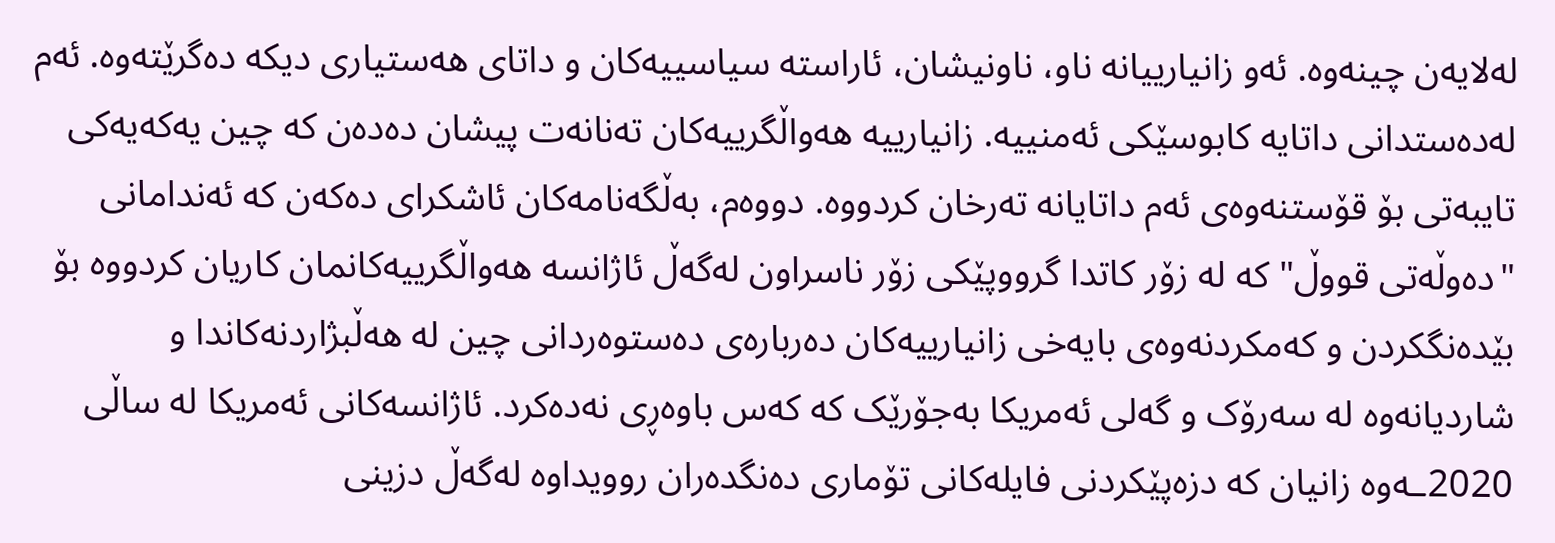لەلایەن چینەوە. ئەو زانیارییانە ناو، ناونیشان، ئاراستە سیاسییەکان و داتای هەستیاری دیکە دەگرێتەوە. ئەم لەدەستدانی داتایە کابوسێکی ئەمنییە. زانیارییە هەواڵگرییەکان تەنانەت پیشان دەدەن کە چین یەکەیەکی تایبەتی بۆ قۆستنەوەی ئەم داتایانە تەرخان کردووە. دووەم، بەڵگەنامەکان ئاشکرای دەکەن کە ئەندامانی "دەوڵەتی قووڵ" کە لە زۆر کاتدا گرووپێکی زۆر ناسراون لەگەڵ ئاژانسە هەواڵگرییەکانمان کاریان کردووە بۆ بێدەنگکردن و کەمکردنەوەی بایەخی زانیارییەکان دەربارەی دەستوەردانی چین لە هەڵبژاردنەکاندا و شاردیانەوە لە سەرۆک و گەلی ئەمریکا بەجۆرێک کە کەس باوەڕی نەدەکرد. ئاژانسەکانی ئەمریکا لە ساڵی 2020ـەوە زانیان کە دزەپێکردنی فایلەکانی تۆماری دەنگدەران روویداوە لەگەڵ دزینی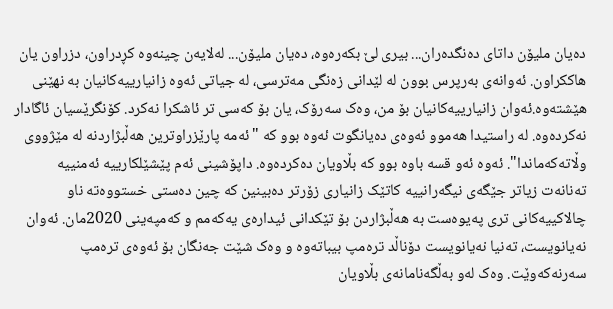دەیان ملیۆن داتای دەنگدەران... بیری لێ بکەرەوە، دەیان ملیۆن... لەلایەن چینەوە کڕدراون، دزراون یان هاککراون. ئەوانەی بەرپرس بوون لە لێدانی زەنگی مەترسی، لە جیاتی ئەوە زانیارییەکانیان بە نهێنی هێشتەوە.ئەوان زانیارییەکانیان بۆ من، وەک سەرۆک، یان بۆ کەسی تر ئاشکرا نەکرد. کۆنگرێسیان ئاگادار نەکردەوە. لە راستیدا هەموو ئەوەی دەیانگوت ئەوە بوو کە "ئەمە پارێزراوترین هەڵبژاردنە لە مێژووی وڵاتەکەماندا". ئەوە ئەو قسە باوە بوو کە بڵاویان دەکردەوە. داپۆشینی ئەم پێشێلکارییە ئەمنییە تەنانەت زیاتر جێگەی نیگەرانییە کاتێک زانیاری زۆرتر دەبینین کە چین دەستی خستووەتە ناو چالاکییەکانی تری پەیوەست بە هەڵبژاردن بۆ تێکدانی ئیدارەی یەکەمم و کەمپەینی 2020مان. ئەوان نەیانویست، تەنیا نەیانویست دۆناڵد ترەمپ بیباتەوە و وەک شێت جەنگان بۆ ئەوەی ترەمپ سەرنەکەوێت. وەک لەو بەڵگەنامانەی بڵاویان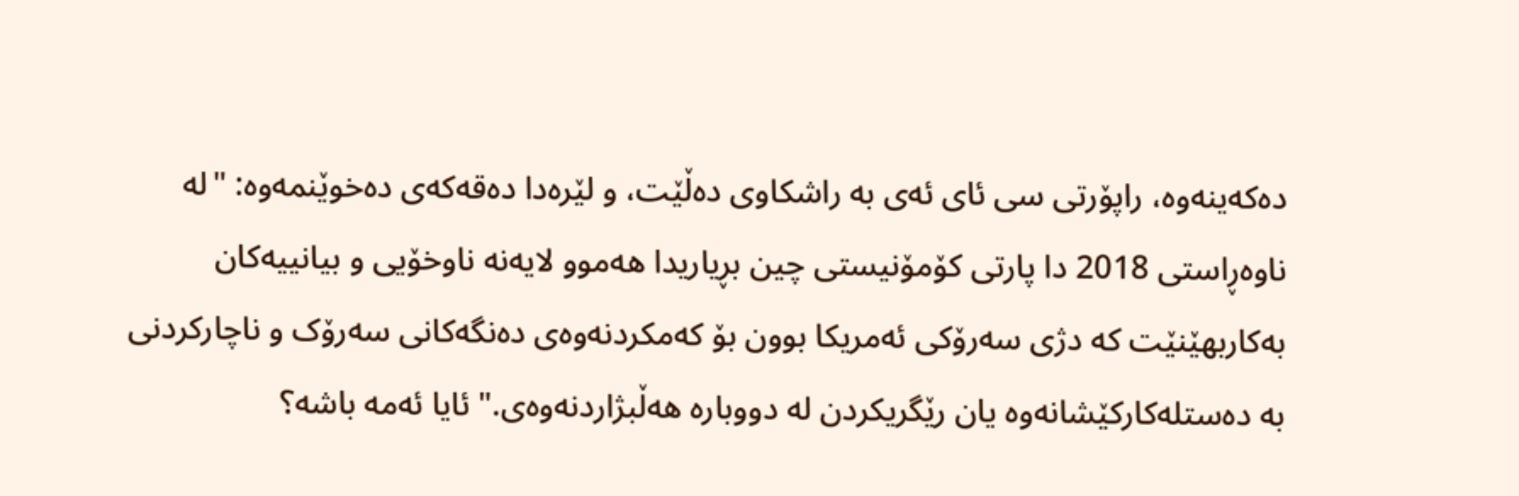دەکەینەوە، راپۆرتی سی ئای ئەی بە راشکاوی دەڵێت، و لێرەدا دەقەکەی دەخوێنمەوە: "لە ناوەڕاستی 2018 دا پارتی کۆمۆنیستی چین بڕیاریدا هەموو لایەنە ناوخۆیی و بیانییەکان بەکاربهێنێت کە دژی سەرۆکی ئەمریکا بوون بۆ کەمکردنەوەی دەنگەکانی سەرۆک و ناچارکردنی بە دەستلەکارکێشانەوە یان رێگریکردن لە دووبارە هەڵبژاردنەوەی." ئایا ئەمە باشە؟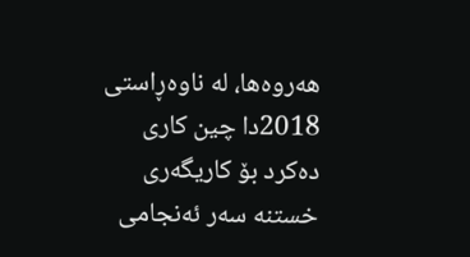هەروەها، لە ناوەڕاستی 2018دا چین کاری دەکرد بۆ کاریگەری خستنە سەر ئەنجامی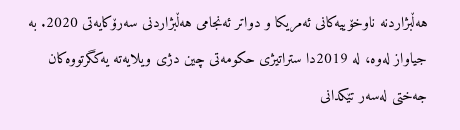هەڵبژاردنە ناوخۆییەکانی ئەمریکا و دواتر ئەنجامی هەڵبژاردنی سەرۆکایەتی 2020. بە جیاواز لەوە، لە 2019دا ستراتیژی حکومەتی چین دژی ویلایەتە یەکگرتووەکان جەختی لەسەر تێکدانی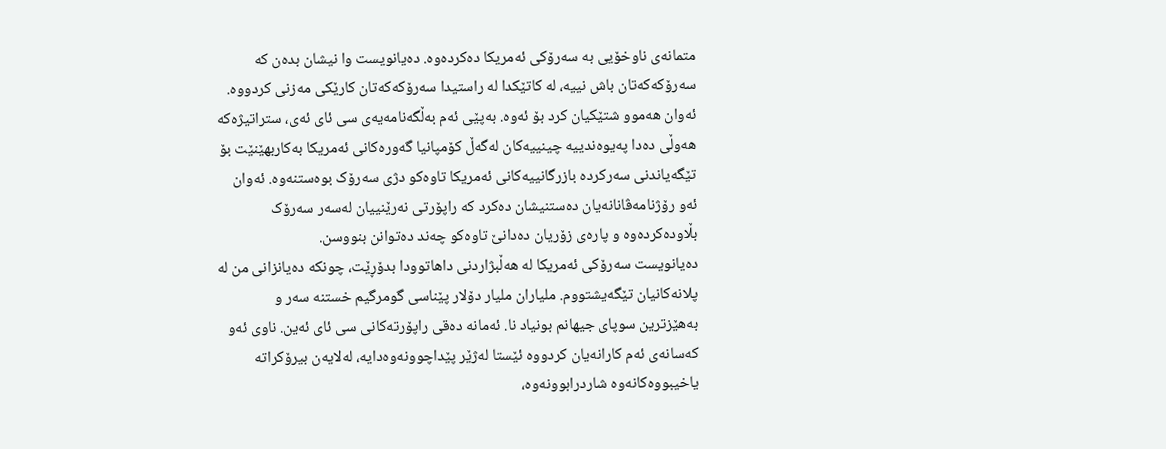متمانەی ناوخۆیی بە سەرۆکی ئەمریکا دەکردەوە. دەیانویست وا نیشان بدەن کە سەرۆکەکەتان باش نییە، لە کاتێکدا لە راستیدا سەرۆکەکەتان کارێکی مەزنی کردووە. ئەوان هەموو شتێکیان کرد بۆ ئەوە. بەپێی ئەم بەڵگەنامەیەی سی ئای ئەی، ستراتیژەکە هەوڵی دەدا پەیوەندییە چینییەکان لەگەڵ کۆمپانیا گەورەکانی ئەمریکا بەکاربهێنێت بۆ تێگەیاندنی سەرکردە بازرگانییەکانی ئەمریکا تاوەکو دژی سەرۆک بوەستنەوە. ئەوان ئەو رۆژنامەڤانانەیان دەستنیشان دەکرد کە راپۆرتی نەرێنییان لەسەر سەرۆک بڵاودەکردەوە و پارەی زۆریان دەدانێ تاوەکو چەند دەتوانن بنووسن.
دەیانویست سەرۆکی ئەمریکا لە هەڵبژاردنی داهاتوودا بدۆڕێت، چونکە دەیانزانی من لە پلانەکانیان تێگەیشتووم. ملیاران ملیار دۆلار پێناسی گومرگیم خستنە سەر و بەهێزترین سوپای جیهانم بونیاد نا. ئەمانە دەقی راپۆرتەکانی سی ئای ئەین. ناوی ئەو کەسانەی ئەم کارانەیان کردووە ئێستا لەژێر پێداچوونەوەدایە، لەلایەن بیرۆکراتە یاخیبووەکانەوە شاردرابوونەوە،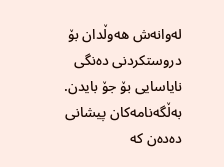لەوانەش هەوڵدان بۆ دروستکردنی دەنگی نایاسایی بۆ جۆ بایدن. بەڵگەنامەکان پیشانی دەدەن کە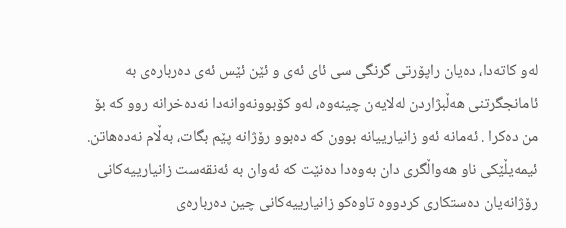لەو کاتەدا، دەیان راپۆرتی گرنگی سی ئای ئەی و ئێن ئێس ئەی دەربارەی بە ئامانجگرتنی هەڵبژاردن لەلایەن چینەوە، لەو کۆبوونەوانەدا نەدەخرانە روو کە بۆ من دەکرا . ئەمانە ئەو زانیارییانە بوون کە دەبوو رۆژانە پێم بگات، بەڵام نەدەهاتن. ئیمەیڵێکی ناو هەواڵگری دان بەوەدا دەنێت کە ئەوان بە ئەنقەست زانیارییەکانی رۆژانەیان دەستکاری کردووە تاوەکو زانیارییەکانی چین دەربارەی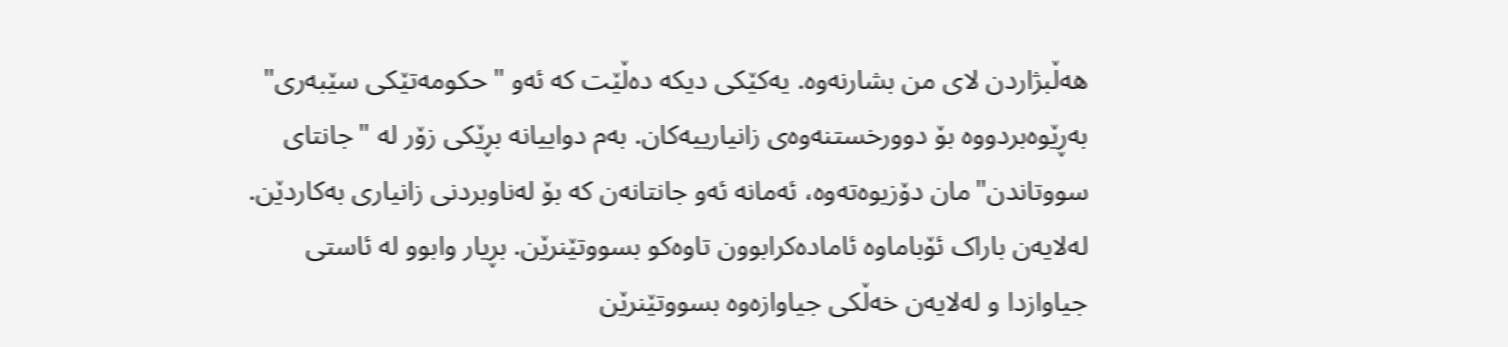هەڵبژاردن لای من بشارنەوە. یەکێکی دیکە دەڵێت کە ئەو "حکومەتێکی سێبەری" بەڕێوەبردووە بۆ دوورخستنەوەی زانیارییەکان. بەم دواییانە بڕێکی زۆر لە "جانتای سووتاندن"مان دۆزیوەتەوە، ئەمانە ئەو جانتانەن کە بۆ لەناوبردنی زانیاری بەکاردێن. لەلایەن باراک ئۆباماوە ئامادەکرابوون تاوەکو بسووتێنرێن. بڕیار وابوو لە ئاستی جیاوازدا و لەلایەن خەڵکی جیاوازەوە بسووتێنرێن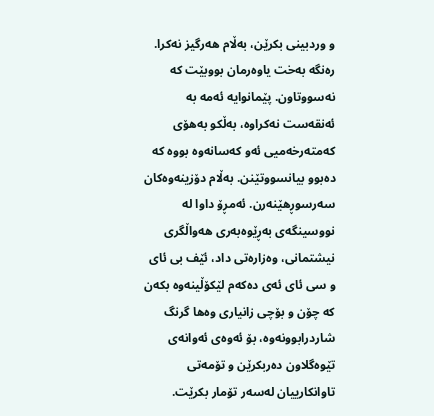و وردبینی بکرێن، بەڵام هەرگیز نەکرا. رەنگە بەخت یاوەرمان بووبێت کە نەسووتاون. پێمانوایە ئەمە بە ئەنقەست نەکراوە، بەڵکو بەهۆی کەمتەرخەمیی ئەو کەسانەوە بووە کە دەبوو بیانسووتێنن. بەڵام دۆزینەوەکان سەرسوڕهێنەرن. ئەمڕۆ داوا لە نووسینگەی بەڕێوەبەری هەواڵگری نیشتمانی، وەزارەتی داد، ئێف بی ئای و سی ئای ئەی دەکەم لێکۆڵینەوە بکەن کە چۆن و بۆچی زانیاری وەها گرنگ شاردرابوونەوە، بۆ ئەوەی ئەوانەی تێوەگلاون دەربکرێن و تۆمەتی تاوانکارییان لەسەر تۆمار بکرێت.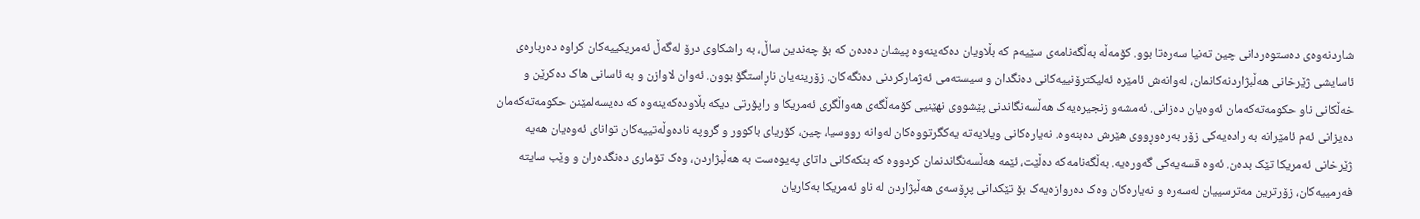شاردنەوەی دەستوەردانی چین تەنیا سەرەتا بوو. کۆمەڵە بەڵگەنامەی سێیەم کە بڵاویان دەکەینەوە پیشان دەدەن کە بۆ چەندین ساڵ، بە راشکاوی درۆ لەگەڵ ئەمریکییەکان کراوە دەربارەی ئاسایشی ژێرخانی هەڵبژاردنەکانمان، لەوانەش ئامێرە ئەلیکترۆنییەکانی دەنگدان و سیستەمی ئەژمارکردنی دەنگەکان. زۆرینەیان ناڕاستگۆ بوون. ئەوان لاوازن و بە ئاسانی هاک دەکرێن و خەڵکانی ناو حکومەتەکەمان ئەوەیان دەزانی. ئەمشەو زنجیرەیەک هەڵسەنگاندنی پێشووی نهێنیی کۆمەڵگەی هەواڵگری ئەمریکا و راپۆرتی دیکە بڵاودەکەینەوە کە دەیسەلمێنن حکومەتەکەمان دەیزانی ئەم ئامێرانە بە رادەیەکی زۆر بەرەوڕووی هێرش دەبنەوە. نەیارەکانی ویلایەتە یەکگرتووەکان لەوانە رووسیا، چین، کۆریای باکوور و گروپە نادەوڵەتییەکان توانای ئەوەیان هەیە ژێرخانی ئەمریکا تێک بدەن. ئەوە قسەیەکی گەورەیە. بەڵگەنامەکە دەڵێت، ئێمە هەڵسەنگاندنمان کردووە کە بنکەکانی داتای پەیوەست بە هەڵبژاردن، وەک تۆماری دەنگدەران و وێب سایتە فەرمییەکان، زۆرترین مەترسییان لەسەرە و نەیارەکان وەک دەروازەیەک بۆ تێکدانی پڕۆسەی هەڵبژاردن لە ناو ئەمریکا بەکاریان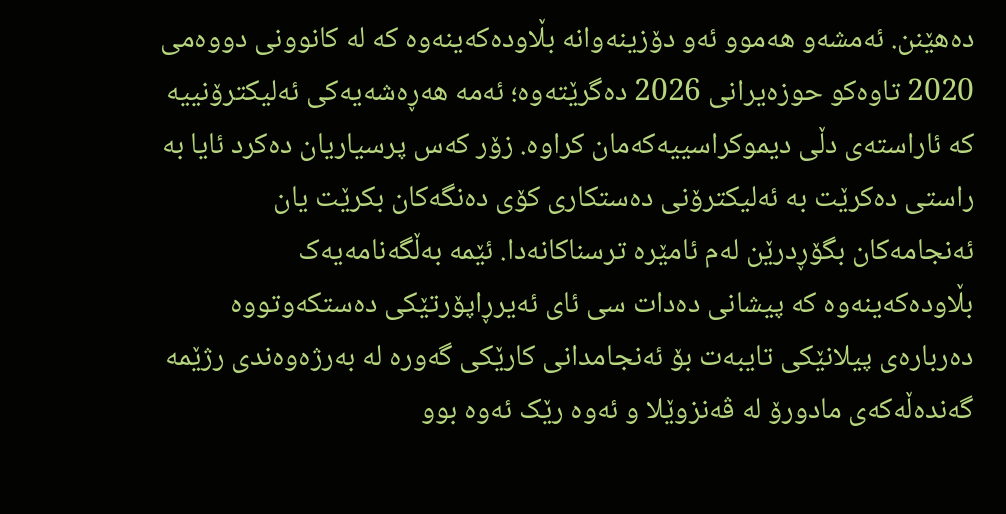دەهێنن. ئەمشەو هەموو ئەو دۆزینەوانە بڵاودەکەینەوە کە لە کانوونی دووەمی 2020 تاوەکو حوزەیرانی 2026 دەگرێتەوە؛ ئەمە هەڕەشەیەکی ئەلیکترۆنییە کە ئاراستەی دڵی دیموکراسییەکەمان کراوە. زۆر کەس پرسیاریان دەکرد ئایا بە راستی دەکرێت بە ئەلیکترۆنی دەستکاری کۆی دەنگەکان بکرێت یان ئەنجامەکان بگۆڕدرێن لەم ئامێرە ترسناکانەدا. ئێمە بەڵگەنامەیەک بڵاودەکەینەوە کە پیشانی دەدات سی ئای ئەیرڕاپۆرتێکی دەستکەوتووە دەربارەی پیلانێکی تایبەت بۆ ئەنجامدانی کارێکی گەورە لە بەرژەوەندی رژێمە گەندەڵەکەی مادورۆ لە ڤەنزوێلا و ئەوە رێک ئەوە بوو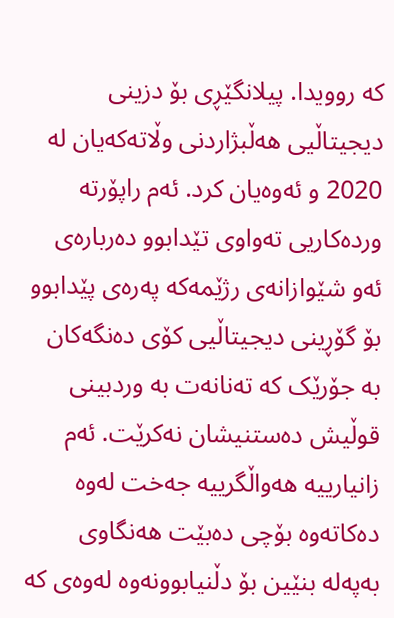کە روویدا. پیلانگێڕی بۆ دزینی دیجیتاڵیی هەڵبژاردنی وڵاتەکەیان لە 2020 و ئەوەیان کرد. ئەم راپۆرتە وردەکاریی تەواوی تێدابوو دەربارەی ئەو شێوازانەی رژێمەکە پەرەی پێدابوو بۆ گۆڕینی دیجیتاڵیی کۆی دەنگەکان بە جۆرێک کە تەنانەت بە وردبینی قوڵیش دەستنیشان نەکرێت. ئەم زانیارییە هەواڵگرییە جەخت لەوە دەکاتەوە بۆچی دەبێت هەنگاوی بەپەلە بنێین بۆ دڵنیابوونەوە لەوەی کە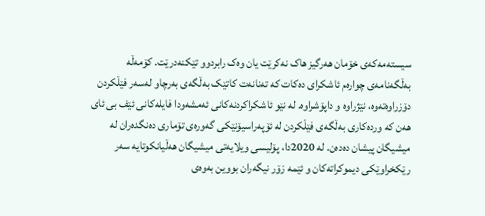سیستەمەکەی خۆمان هەرگیز هاک نەکرێت یان وەک رابردوو تێکنەدرێت. کۆمەڵە بەڵگەنامەی چوارەم ئاشکرای دەکات کە تەنانەت کاتێک بەڵگەی بەرچاو لەسەر فێڵکردن دۆزراوەتەوە، نێژراوە و داپۆشراوە. لە نێو ئاشکراکردنەکانی ئەمشەودا فایلەکانی ئێف بی ئای هەن کە وردەکاری بەڵگەی فێڵکردن لە ئۆپەراسیۆنێکی گەورەی تۆماری دەنگدەران لە میشیگان پیشان دەدەن. لە 2020دا، پۆلیسی ویلایەتی میشیگان هەڵیانکوتایە سەر رێکخراوێکی دیموکراتەکان و ئێمە زۆر نیگەران بووین بەوەی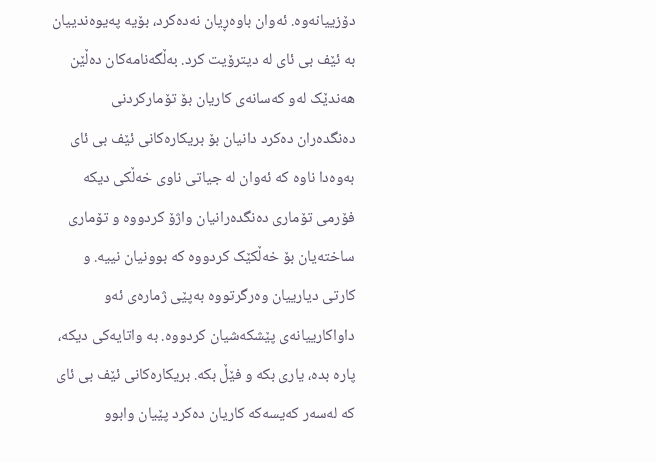دۆزییانەوە. ئەوان باوەڕیان نەدەکرد، بۆیە پەیوەندییان بە ئێف بی ئای لە دیترۆیت کرد. بەڵگەنامەکان دەڵێن هەندێک لەو کەسانەی کاریان بۆ تۆمارکردنی دەنگدەران دەکرد دانیان بۆ بریکارەکانی ئێف بی ئای بەوەدا ناوە کە ئەوان لە جیاتی ناوی خەڵکی دیکە فۆرمی تۆماری دەنگدەرانیان واژۆ کردووە و تۆماری ساختەیان بۆ خەڵکێک کردووە کە بوونیان نییە. و کارتی دیارییان وەرگرتووە بەپێی ژمارەی ئەو داواکارییانەی پێشکەشیان کردووە. بە واتایەکی دیکە، پارە بدە، یاری بکە و فێڵ بکە. بریکارەکانی ئێف بی ئای کە لەسەر کەیسەکە کاریان دەکرد پێیان وابوو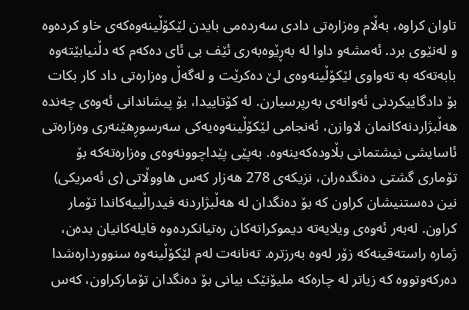تاوان کراوە، بەڵام وەزارەتی دادی سەردەمی بایدن لێکۆڵینەوەکەی خاو کردەوە و لەنێوی برد. ئەمشەو داوا لە بەڕێوەبەری ئێف بی ئای دەکەم کە دڵنیابێتەوە بابەتەکە بە تەواوی لێکۆڵینەوەی لێ دەکرێت و لەگەڵ وەزارەتی داد کار بکات بۆ دادگاییکردنی ئەوانەی بەرپرسیارن. لە کۆتاییدا، بۆ پیشاندانی ئەوەی چەندە هەڵبژاردنەکانمان لاوازن، ئەنجامی لێکۆڵینەوەیەکی سەرسوڕهێنەری وەزارەتی ئاسایشی نیشتمانی بڵاودەکەینەوە. بەپێی پێداچوونەوەی وەزارەتەکە بۆ تۆماری گشتی دەنگدەران، نزیکەی 278 هەزار کەس هاووڵاتی (ی ئەمریکی) نین دەستنیشان کراون کە بۆ دەنگدان لە هەڵبژاردنە فیدراڵییەکاندا تۆمار کراون. لەبەر ئەوەی ویلایەتە دیموکراتەکان رەتیانکردەوە فایلەکانیان بدەن، ژمارە راستەقینەکە زۆر لەوە بەرزترە. تەنانەت لەم لێکۆڵینەوە سنووردارەشدا دەرکەوتووە کە زیاتر لە چارەکە ملیۆنێک بیانی بۆ دەنگدان تۆمارکراون، کەس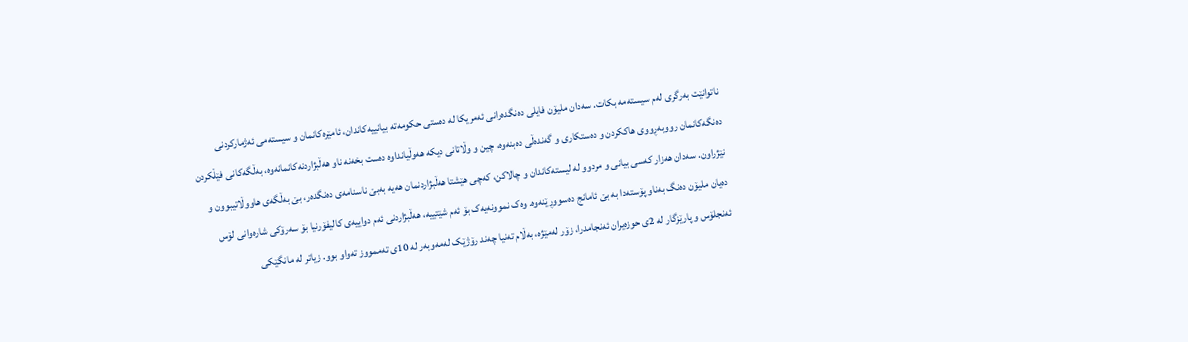ناتوانێت بەرگری لەم سیستەمە بکات. سەدان ملیۆن فایلی دەنگدەرانی ئەمریکا لە دەستی حکومەتە بیانییەکاندان، ئامێرەکانمان و سیستەمی ئەژمارکردنی دەنگەکانمان رووبەڕووی هاککردن و دەستکاری و گەندەڵی دەبنەوە، چین و وڵاتانی دیکە هەوڵیانداوە دەست بخەنە ناو هەڵبژاردنەکانمانەوە، بەڵگەکانی فێڵکردن نێژراون. سەدان هەزار کەسی بیانی و مردوو لە لیستەکاندان و چالاکن، کەچی هێشتا هەڵبژاردنمان هەیە بەبێ ناسنامەی دەنگدەر، بێ بەڵگەی هاووڵاتیبوون و دەیان ملیۆن دەنگ بەناو پۆستەدا بە بێ ئامانج دەسووڕێنەوە. وەک نموونەیەک بۆ ئەم شێتییە، هەڵبژاردنی ئەم دواییەی کالیفۆرنیا بۆ سەرۆکی شارەوانی لۆس ئەنجلۆس و پارێزگار لە 2ی حوزەیران ئەنجامدرا، زۆر لەمێژە، بەڵام تەنیا چەند رۆژێک لەمەوبەر لە 10ی تەممووز تەواو بوو. زیاتر لە مانگێکی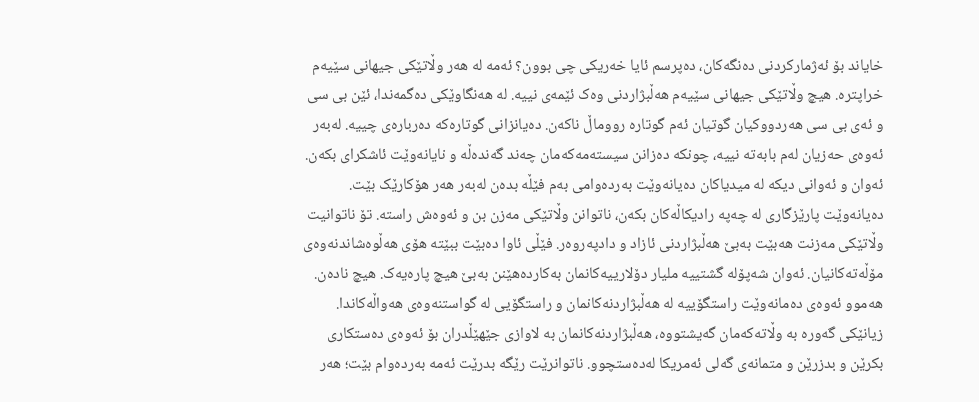خایاند بۆ ئەژمارکردنی دەنگەکان، دەپرسم ئایا خەریکی چی بوون؟ ئەمە لە هەر وڵاتێکی جیهانی سێیەم خراپترە. هیچ وڵاتێکی جیهانی سێیەم هەڵبژاردنی وەک ئێمەی نییە. لە هەنگاوێکی دەگمەندا، ئێن بی سی و ئەی بی سی هەردووکیان گوتیان ئەم گوتارە رووماڵ ناکەن. دەیانزانی گوتارەکە دەربارەی چییە. لەبەر ئەوەی حەزیان لەم بابەتە نییە، چونکە دەزانن سیستەمەکەمان چەند گەندەڵە و نایانەوێت ئاشکرای بکەن. ئەوان و ئەوانی دیکە لە میدیاکان دەیانەوێت بەردەوامی بەم فێڵە بدەن لەبەر هەر هۆکارێک بێت. دەیانەوێت پارێزگاری لە چەپە رادیکاڵەکان بکەن، ناتوانن وڵاتێکی مەزن بن و ئەوەش راستە. تۆ ناتوانیت وڵاتێکی مەزنت هەبێت بەبێ هەڵبژاردنی ئازاد و دادپەروەر. فێڵی ئاوا دەبێت ببێتە هۆی هەڵوەشاندنەوەی مۆڵەتەکانیان. ئەوان شەپۆلە گشتییە ملیار دۆلارییەکانمان بەکاردەهێنن بەبێ هیچ پارەیەک. هیچ نادەن. هەموو ئەوەی دەمانەوێت راستگۆییە لە هەڵبژاردنەکانمان و راستگۆیی لە گواستنەوەی هەواڵەکاندا. زیانێکی گەورە بە وڵاتەکەمان گەیشتووە، هەڵبژاردنەکانمان بە لاوازی جێهێڵدران بۆ ئەوەی دەستکاری بکرێن و بدزرێن و متمانەی گەلی ئەمریکا لەدەستچوو. ناتوانرێت رێگە بدرێت ئەمە بەردەوام بێت؛ هەر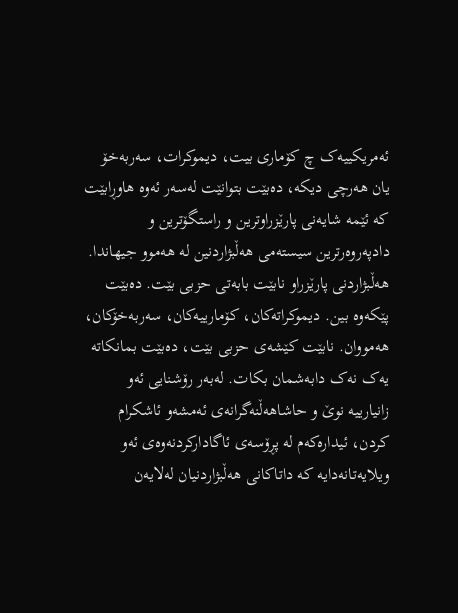ئەمریکییەک چ کۆماری بیت، دیموکرات، سەربەخۆ یان هەرچی دیکە، دەبێت بتوانێت لەسەر ئەوە هاوڕابێت کە ئێمە شایەنی پارێزراوترین و راستگۆترین و دادپەروەرترین سیستەمی هەڵبژاردنین لە هەموو جیهاندا. هەڵبژاردنی پارێزراو نابێت بابەتی حزبی بێت. دەبێت پێکەوە بین. دیموکراتەکان، کۆمارییەکان، سەربەخۆکان، هەمووان. نابێت کێشەی حزبی بێت، دەبێت بمانکاتە یەک نەک دابەشمان بکات. لەبەر رۆشنایی ئەو زانیارییە نوێ و حاشاهەڵنەگرانەی ئەمشەو ئاشکرام کردن، ئیدارەکەم لە پڕۆسەی ئاگادارکردنەوەی ئەو ویلایەتانەدایە کە داتاکانی هەڵبژاردنیان لەلایەن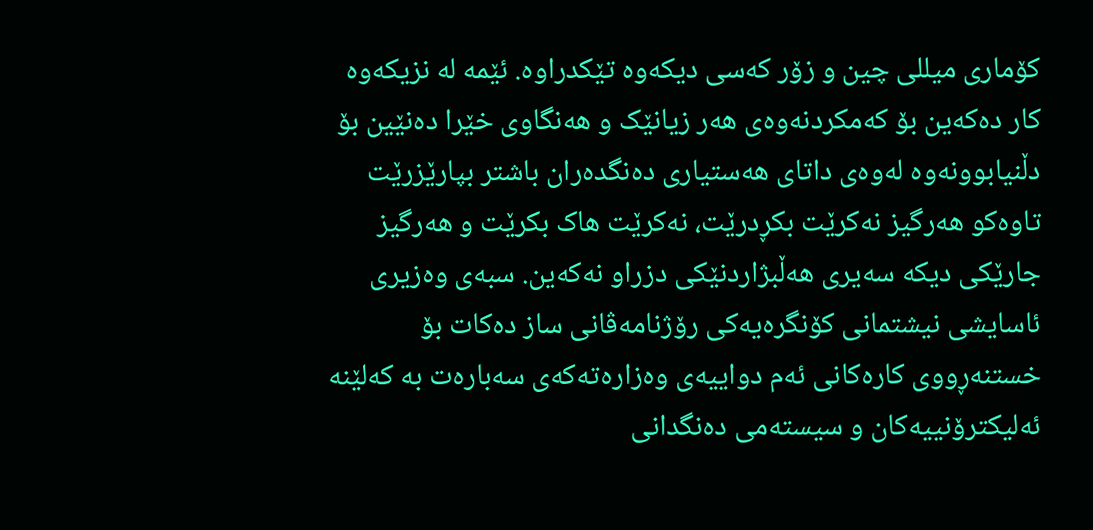کۆماری میللی چین و زۆر کەسی دیکەوە تێکدراوە. ئێمە لە نزیکەوە کار دەکەین بۆ کەمکردنەوەی هەر زیانێک و هەنگاوی خێرا دەنێین بۆ دڵنیابوونەوە لەوەی داتای هەستیاری دەنگدەران باشتر بپارێزرێت تاوەکو هەرگیز نەکرێت بکڕدرێت، نەکرێت هاک بکرێت و هەرگیز جارێکی دیکە سەیری هەڵبژاردنێکی دزراو نەکەین. سبەی وەزیری ئاسایشی نیشتمانی کۆنگرەیەکی رۆژنامەڤانی ساز دەکات بۆ خستنەڕووی کارەکانی ئەم دواییەی وەزارەتەکەی سەبارەت بە کەلێنە ئەلیکترۆنییەکان و سیستەمی دەنگدانی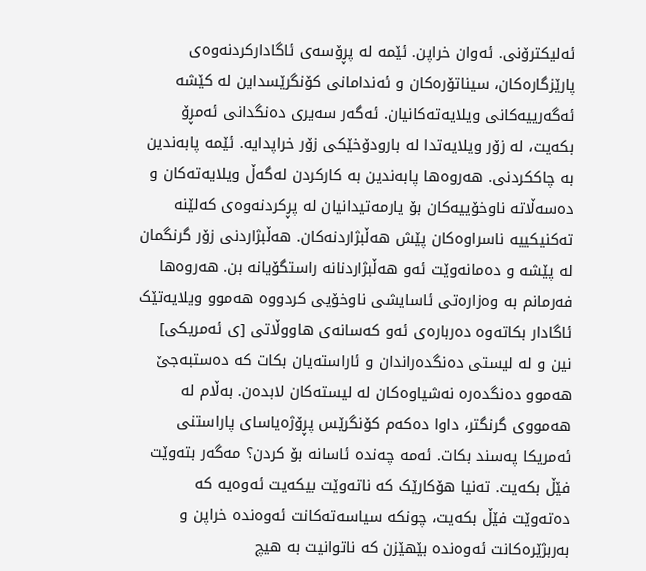ئەلیکترۆنی. ئەوان خراپن. ئێمە لە پڕۆسەی ئاگادارکردنەوەی پارێزگارەکان، سیناتۆرەکان و ئەندامانی کۆنگرێسداین لە کێشە ئەگەرییەکانی ویلایەتەکانیان. ئەگەر سەیری دەنگدانی ئەمڕۆ بکەیت، لە زۆر ویلایەتدا لە بارودۆخێکی زۆر خراپدایە. ئێمە پابەندین بە چاککردنی. هەروەها پابەندین بە کارکردن لەگەڵ ویلایەتەکان و دەسەڵاتە ناوخۆییەکان بۆ یارمەتیدانیان لە پڕکردنەوەی کەلێنە تەکنیکییە ناسراوەکان پێش هەڵبژاردنەکان. هەڵبژاردنی زۆر گرنگمان لە پێشە و دەمانەوێت ئەو هەڵبژاردنانە راستگۆیانە بن. هەروەها فەرمانم بە وەزارەتی ئاسایشی ناوخۆیی کردووە هەموو ویلایەتێک ئاگادار بکاتەوە دەربارەی ئەو کەسانەی هاووڵاتی [ی ئەمریکی] نین و لە لیستی دەنگدەراندان و ئاراستەیان بکات کە دەستبەجێ هەموو دەنگدەرە نەشیاوەکان لە لیستەکان لابدەن. بەڵام لە هەمووی گرنگتر، داوا دەکەم کۆنگرێس پڕۆژەیاسای پاراستنی ئەمریکا پەسند بکات. ئەمە چەندە ئاسانە بۆ کردن؟ مەگەر بتەوێت فێڵ بکەیت. تەنیا هۆکارێک کە ناتەوێت بیکەیت ئەوەیە کە دەتەوێت فێڵ بکەیت، چونکە سیاسەتەکانت ئەوەندە خراپن و بەربژێرەکانت ئەوەندە بێهێزن کە ناتوانیت بە هیچ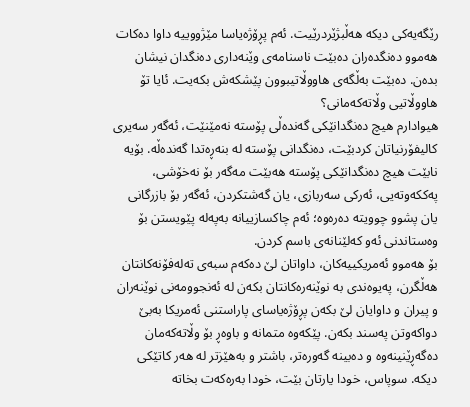رێگەیەکی دیکە هەڵبژێردرێیت. ئەم پڕۆژەیاسا مێژووییە داوا دەکات هەموو دەنگدەران دەبێت ناسنامەی وێنەداری دەنگدان نیشان بدەن. دەبێت بەڵگەی هاووڵاتیبوون پێشکەش بکەیت. ئایا تۆ هاووڵاتیی وڵاتەکەمانی؟
هیوادارم هیچ دەنگدانێکی گەندەڵی پۆستە نەمێنێت، ئەگەر سەیری کالیفۆرنیاتان کردبێت، دەنگدانی پۆستە لە بنەڕەتدا گەندەڵە. بۆیە نابێت هیچ دەنگدانێکی پۆستە هەبێت مەگەر بۆ نەخۆشی، پەککەوتەیی، ئەرکی سەربازی، یان گەشتکردن، ئەگەر بۆ بازرگانی یان پشوو چوویتە دەرەوە؛ ئەم چاکسازییانە بەپەلە پێویستن بۆ وەستاندنی ئەو کەلێنانەی باسم کردن.
بۆ هەموو ئەمریکییەکان، داواتان لێ دەکەم سبەی تەلەفۆنەکانتان هەڵگرن، پەیوەندی بە نوێنەرەکانتان بکەن لە ئەنجوومەنی نوێنەران و پیران و داوایان لێ بکەن پڕۆژەیاسای پاراستنی ئەمریکا بەبێ دواکەوتن پەسند بکەن. پێکەوە متمانە و باوەڕ بۆ وڵاتەکەمان دەگەڕێنینەوە و دەبینە گەورەتر، باشتر و بەهێزتر لە هەر کاتێکی دیکە. سوپاس، خودا یارتان بێت، خودا بەرەکەت بخاتە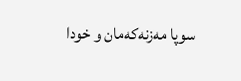سوپا مەزنەکەمان و خودا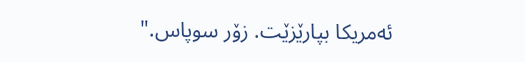ئەمریکا بپارێزێت. زۆر سوپاس."